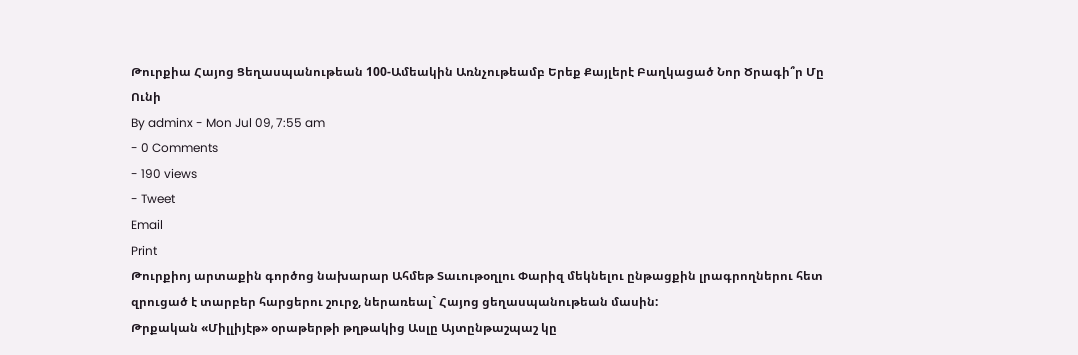Թուրքիա Հայոց Ցեղասպանութեան 100-Ամեակին Առնչութեամբ Երեք Քայլերէ Բաղկացած Նոր Ծրագի՞ր Մը Ունի
By adminx - Mon Jul 09, 7:55 am
- 0 Comments
- 190 views
- Tweet
Email
Print
Թուրքիոյ արտաքին գործոց նախարար Ահմեթ Տաւութօղլու Փարիզ մեկնելու ընթացքին լրագրողներու հետ զրուցած է տարբեր հարցերու շուրջ, ներառեալ` Հայոց ցեղասպանութեան մասին:
Թրքական «Միլլիյէթ» օրաթերթի թղթակից Ասլը Այտընթաշպաշ կը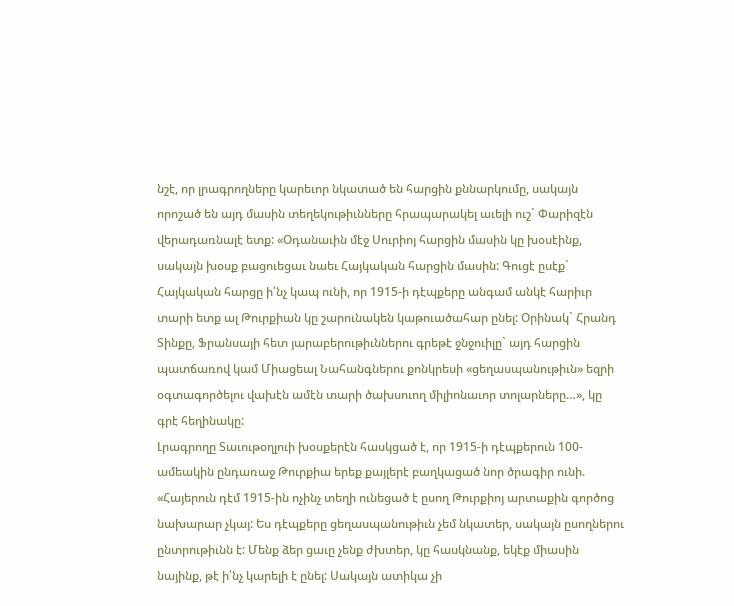նշէ, որ լրագրողները կարեւոր նկատած են հարցին քննարկումը, սակայն որոշած են այդ մասին տեղեկութիւնները հրապարակել աւելի ուշ` Փարիզէն վերադառնալէ ետք: «Օդանաւին մէջ Սուրիոյ հարցին մասին կը խօսէինք, սակայն խօսք բացուեցաւ նաեւ Հայկական հարցին մասին: Գուցէ ըսէք` Հայկական հարցը ի՛նչ կապ ունի, որ 1915-ի դէպքերը անգամ անկէ հարիւր տարի ետք ալ Թուրքիան կը շարունակեն կաթուածահար ընել: Օրինակ` Հրանդ Տինքը, Ֆրանսայի հետ յարաբերութիւններու գրեթէ ջնջուիլը` այդ հարցին պատճառով կամ Միացեալ Նահանգներու քոնկրեսի «ցեղասպանութիւն» եզրի օգտագործելու վախէն ամէն տարի ծախսուող միլիոնաւոր տոլարները…», կը գրէ հեղինակը:
Լրագրողը Տաւութօղլուի խօսքերէն հասկցած է, որ 1915-ի դէպքերուն 100-ամեակին ընդառաջ Թուրքիա երեք քայլերէ բաղկացած նոր ծրագիր ունի. «Հայերուն դէմ 1915-ին ոչինչ տեղի ունեցած է ըսող Թուրքիոյ արտաքին գործոց նախարար չկայ: Ես դէպքերը ցեղասպանութիւն չեմ նկատեր, սակայն ըսողներու ընտրութիւնն է: Մենք ձեր ցաւը չենք ժխտեր, կը հասկնանք, եկէք միասին նայինք, թէ ի՛նչ կարելի է ընել: Սակայն ատիկա չի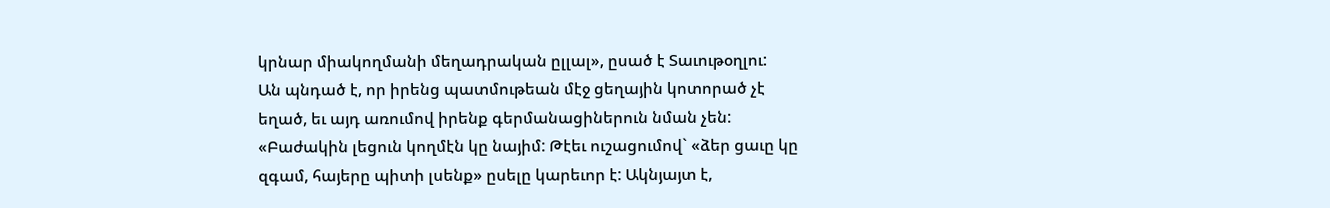կրնար միակողմանի մեղադրական ըլլալ», ըսած է Տաւութօղլու:
Ան պնդած է, որ իրենց պատմութեան մէջ ցեղային կոտորած չէ եղած, եւ այդ առումով իրենք գերմանացիներուն նման չեն: «Բաժակին լեցուն կողմէն կը նայիմ: Թէեւ ուշացումով` «ձեր ցաւը կը զգամ, հայերը պիտի լսենք» ըսելը կարեւոր է: Ակնյայտ է,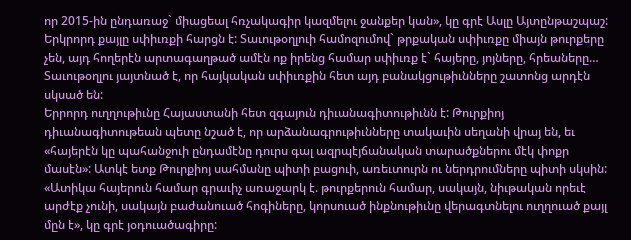որ 2015-ին ընդառաջ` միացեալ հռչակագիր կազմելու ջանքեր կան», կը գրէ Ասլը Այտընթաշպաշ:
Երկրորդ քայլը սփիւռքի հարցն է: Տաւութօղլուի համոզումով` թրքական սփիւռքը միայն թուրքերը չեն, այդ հողերէն արտագաղթած ամէն ոք իրենց համար սփիւռք է` հայերը, յոյները, հրեաները… Տաւութօղլու յայտնած է, որ հայկական սփիւռքին հետ այդ բանակցութիւնները շատոնց արդէն սկսած են:
Երրորդ ուղղութիւնը Հայաստանի հետ զգայուն դիւանագիտութիւնն է: Թուրքիոյ դիւանագիտութեան պետը նշած է, որ արձանագրութիւնները տակաւին սեղանի վրայ են, եւ «հայերէն կը պահանջուի ընդամէնը դուրս գալ ազրպէյճանական տարածքներու մէկ փոքր մասէն»: Ատկէ ետք Թուրքիոյ սահմանը պիտի բացուի, առեւտուրն ու ներդրումները պիտի սկսին:
«Ատիկա հայերուն համար գրաւիչ առաջարկ է. թուրքերուն համար, սակայն, նիւթական որեւէ արժէք չունի, սակայն բաժանուած հոգիները, կորսուած ինքնութիւնը վերագտնելու ուղղուած քայլ մըն է», կը գրէ յօդուածագիրը: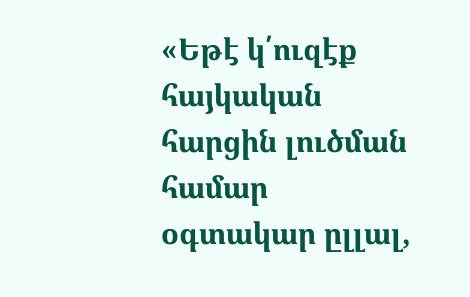«Եթէ կ՛ուզէք հայկական հարցին լուծման համար օգտակար ըլլալ,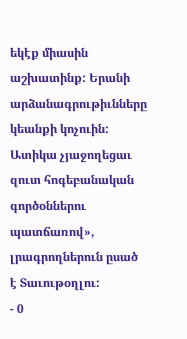եկէք միասին աշխատինք: Երանի արձանագրութիւնները կեանքի կոչուին: Ատիկա չյաջողեցաւ զուտ հոգեբանական գործօններու պատճառով», լրագրողներուն ըսած է Տաւութօղլու:
- 0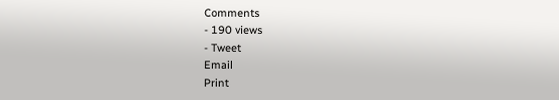Comments
- 190 views
- Tweet
Email
Print